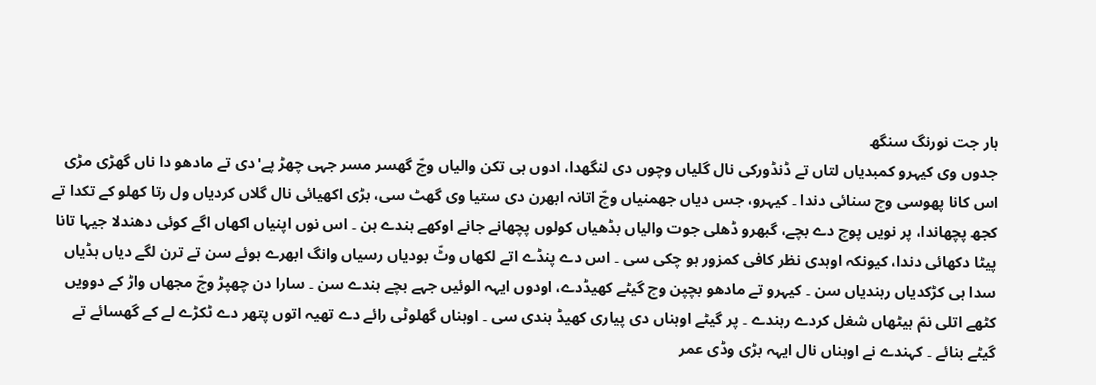ہار جت نورنگ سنگھ
جدوں وی کیہرو کمبدیاں لتاں تے ڈنڈورکی نال گلیاں وچوں دی لنگھدا، ادوں ہی تکن والیاں وچّ گھسر مسر جہی چھڑ پے'دی تے مادھو دا ناں گھڑی مڑی اس کانا پھوسی وچ سنائی دندا ۔ کیہرو، جس دیاں جھمنیاں وچّ اتانہ ابھرن دی ستیا وی گھٹ سی، بڑی اکھیائی نال گلاں کردیاں ول رتا کھلو کے تکدا تے کجھ پچھاندا، پر نویں پوچ دے بچے، گبھرو ڈھلی جوت والیاں بڈھیاں کولوں پچھانے جانے اوکھے ہندے ہن ۔ اس نوں اپنیاں اکھاں اگے کوئی دھندلا جیہا تانا پیٹا دکھائی دندا، کیونکہ اوہدی نظر کافی کمزور ہو چکی سی ۔ اس دے پنڈے اتے لکھاں وٹّ بودیاں رسیاں وانگ ابھرے ہوئے سن تے ترن لگے دیاں ہڈیاں سدا ہی کڑکدیاں رہندیاں سن ۔ کیہرو تے مادھو بچپن وچ گیٹے کھیڈدے، اودوں ایہہ الوئیں جہے بچے ہندے سن ۔ سارا دن چھپڑ وچّ مجھاں واڑ کے دوویں کٹھے اتلی نمّ ہیٹھاں شغل کردے رہندے ۔ پر گیٹے اوہناں دی پیاری کھیڈ ہندی سی ۔ اوہناں گھلوٹی رائے دے تھیہ اتوں پتھر دے ٹکڑے لے کے گھسائے تے گیٹے بنائے ۔ کہندے نے اوہناں نال ایہہ بڑی وڈی عمر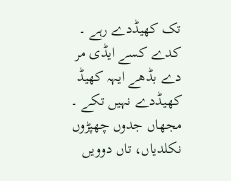تک کھیڈدے رہے ۔ کدے کسے ایڈی مر دے بڈھے ایہہ کھیڈ کھیڈدے نہیں تکے ۔
مجھاں جدوں چھپڑوں نکلدیاں، تاں دوویں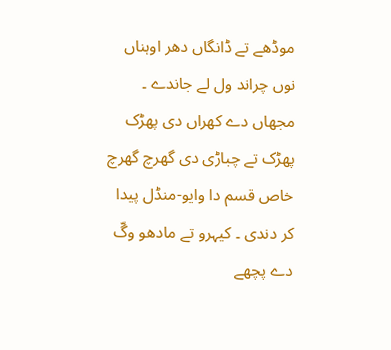موڈھے تے ڈانگاں دھر اوہناں نوں چراند ول لے جاندے ۔ مجھاں دے کھراں دی پھڑک پھڑک تے چباڑی دی گھرچ گھرچ خاص قسم دا وایو-منڈل پیدا کر دندی ۔ کیہرو تے مادھو وگّ دے پچھے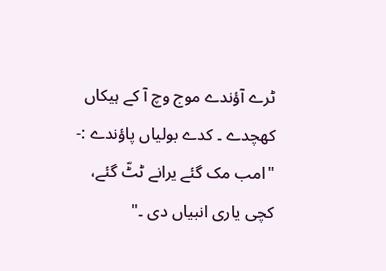ٹرے آؤندے موج وچ آ کے ہیکاں کھچدے ۔ کدے بولیاں پاؤندے :-
"امب مک گئے یرانے ٹٹّ گئے،
کچی یاری انبیاں دی ۔"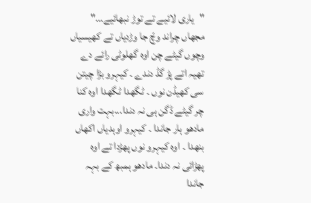"یاری لائیے تے توڑ نبھائیے…" مجھاں چراند وچّ جا وڑدیاں تے کھیسیاں وچوں گیٹے چن اوہ گھلوٹی رائے دے تھیہ اتے پڑ گڈ دندے ۔ کیہرو بڑا چیتن سی کھیڈن نوں ۔ ٹگھدا ٹگھدا اوہ کنا چر گیٹے ڈگن ہی نہ دندا...بہت واری مادھو ہار جاندا ۔ کیہرو اوہدیاں اکھاں بنھدا ۔ اوہ کیہرو نوں پھڑدا تے اوہ پھڑائی نہ دندا۔ مادھو ہمبھ کے بہہ جاندا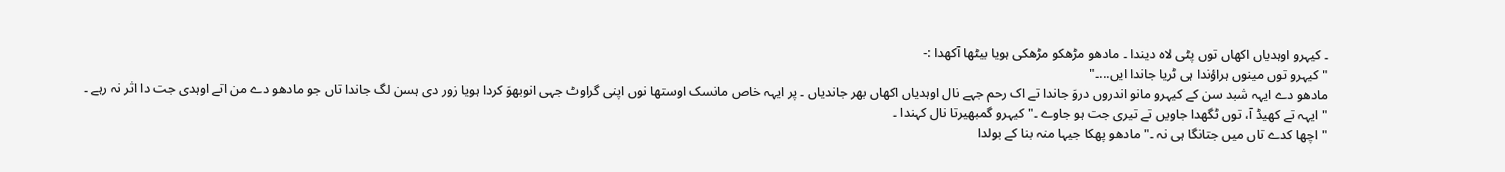۔ کیہرو اوہدیاں اکھاں توں پٹی لاہ دیندا ۔ مادھو مڑھکو مڑھکی ہویا بیٹھا آکھدا :-
"کیہرو توں مینوں ہراؤندا ہی ٹریا جاندا ایں...۔"
مادھو دے ایہہ شبد سن کے کیہرو مانو اندروں دروَ جاندا تے اک رحم جہے نال اوہدیاں اکھاں بھر جاندیاں ۔ پر ایہہ خاص مانسک اوستھا نوں اپنی گراوٹ جہی انوبھوَ کردا ہویا زور دی ہسن لگ جاندا تاں جو مادھو دے من اتے اوہدی جت دا اثر نہ رہے ۔
"ایہہ تے کھیڈ آ، توں ٹگھدا جاویں تے تیری جت ہو جاوے ۔" کیہرو گمبھیرتا نال کہندا ۔
"اچھا کدے تاں میں جتانگا ہی نہ ۔" مادھو پھکا جیہا منہ بنا کے بولدا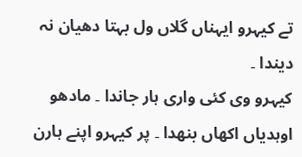تے کیہرو ایہناں گلاں ول بہتا دھیان نہ دیندا ۔
کیہرو وی کئی واری ہار جاندا ۔ مادھو اوہدیاں اکھاں بنھدا ۔ پر کیہرو اپنے ہارن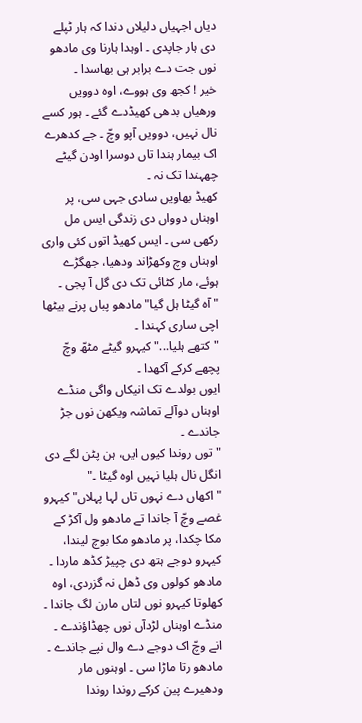دیاں اجہیاں دلیلاں دندا کہ ہار ٹپلے دی ہار جاپدی ۔ اوہدا ہارنا وی مادھو نوں جت دے برابر ہی بھاسدا ۔
خیر ! کجھ وی ہووے، اوہ دوویں ورھیاں بدھی کھیڈدے گئے ۔ ہور کسے نال نہیں، دوویں آپو وچّ ۔ جے کدھرے اک بیمار ہندا تاں دوسرا اودن گیٹے چھہندا تک نہ ۔
کھیڈ بھاویں سادی جہی سی، پر اوہناں دوواں دی زندگی ایس مل رکھی سی ۔ ایس کھیڈ اتوں کئی واری اوہناں وچ وکھڑاند ودھیا، جھگڑے ہوئے، مار کٹائی تک دی گل آ پجی ۔
"آہ گیٹا ہل گیا" مادھو پباں پرنے بیٹھا اچی ساری کہندا ۔
"کتھے ہلیا..." کیہرو گیٹے مٹھّ وچّ پچھے کرکے آکھدا ۔
ایوں بولدے تک انیکاں واگی منڈے اوہناں دوآلے تماشہ ویکھن نوں جڑ جاندے ۔
"توں روندا کیوں ایں، ہن پٹن لگے دی انگل نال ہلیا نہیں اوہ گیٹا ۔"
"اکھاں دے نہوں تاں لہا پہلاں" کیہرو غصے وچّ آ جاندا تے مادھو ول آکڑ کے مکا چکدا، پر مادھو مکا بوچ لیندا، کیہرو دوجے ہتھ دی چپیڑ کڈھ ماردا ۔ مادھو کولوں وی ڈھل نہ گزردی، اوہ کھلوتا کیہرو نوں لتاں مارن لگ جاندا ۔ منڈے اوہناں لڑدآں نوں چھڈاؤندے ۔ انے وچّ اک دوجے دے وال نپے جاندے ۔ مادھو رتا ماڑا سی ۔ اوہنوں مار ودھیرے پین کرکے روندا روندا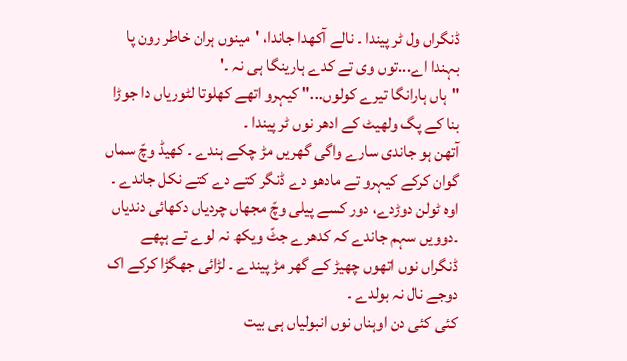ڈنگراں ول ٹر پیندا ۔ نالے آکھدا جاندا، 'مینوں ہران خاطر رون پا بہندا اے...توں وی تے کدے ہارینگا ہی نہ ۔'
"ہاں ہارانگا تیرے کولوں..." کیہرو اتھے کھلوتا لٹوریاں دا جوڑا بنا کے پگ ولھیٹ کے ادھر نوں ٹر پیندا ۔
آتھن ہو جاندی سارے واگی گھریں مڑ چکے ہندے ۔ کھیڈ وچّ سماں گوان کرکے کیہرو تے مادھو دے ڈنگر کتے دے کتے نکل جاندے ۔ اوہ ٹولن دوڑدے، دور کسے پیلی وچّ مجھاں چردیاں دکھائی دندیاں ۔دوویں سہم جاندے کہ کدھرے جٹّ ویکھ نہ لوے تے ہپھے ڈنگراں نوں اتھوں چھیڑ کے گھر مڑ پیندے ۔ لڑائی جھگڑا کرکے اک دوجے نال نہ بولدے ۔
کئی کئی دن اوہناں نوں انبولیاں ہی بیت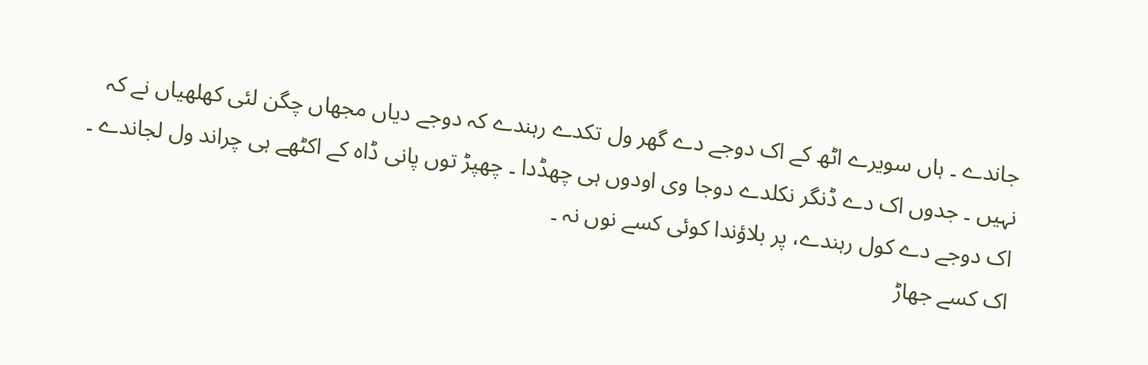جاندے ۔ ہاں سویرے اٹھ کے اک دوجے دے گھر ول تکدے رہندے کہ دوجے دیاں مجھاں چگن لئی کھلھیاں نے کہ نہیں ۔ جدوں اک دے ڈنگر نکلدے دوجا وی اودوں ہی چھڈدا ۔ چھپڑ توں پانی ڈاہ کے اکٹھے ہی چراند ول لجاندے ۔ اک دوجے دے کول رہندے، پر بلاؤندا کوئی کسے نوں نہ ۔
اک کسے جھاڑ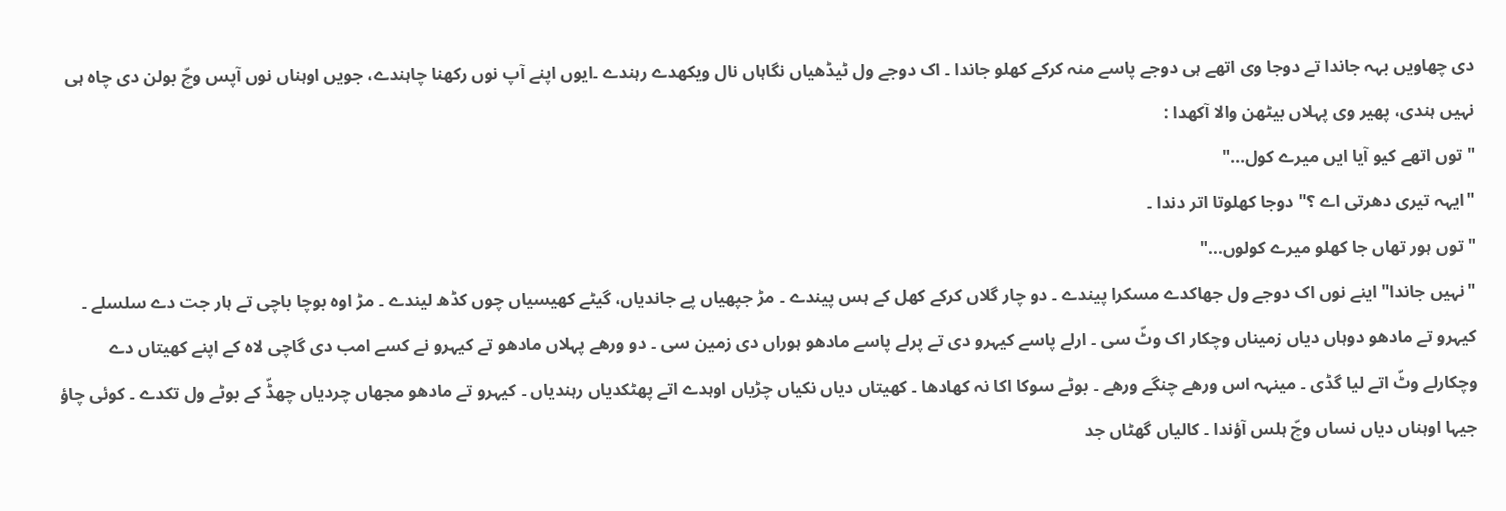دی چھاویں بہہ جاندا تے دوجا وی اتھے ہی دوجے پاسے منہ کرکے کھلو جاندا ۔ اک دوجے ول ٹیڈھیاں نگاہاں نال ویکھدے رہندے ۔ایوں اپنے آپ نوں رکھنا چاہندے، جویں اوہناں نوں آپس وچّ بولن دی چاہ ہی نہیں ہندی، پھیر وی پہلاں بیٹھن والا آکھدا :
"توں اتھے کیو آیا ایں میرے کول..."
"ایہہ تیری دھرتی اے ؟" دوجا کھلوتا اتر دندا ۔
"توں ہور تھاں جا کھلو میرے کولوں..."
"نہیں جاندا" اینے نوں اک دوجے ول جھاکدے مسکرا پیندے ۔ دو چار گلاں کرکے کھل کے ہس پیندے ۔ مڑ جپھیاں پے جاندیاں، گیٹے کھیسیاں چوں کڈھ لیندے ۔ مڑ اوہ بوچا باچی تے ہار جت دے سلسلے ۔
کیہرو تے مادھو دوہاں دیاں زمیناں وچکار اک وٹّ سی ۔ ارلے پاسے کیہرو دی تے پرلے پاسے مادھو ہوراں دی زمین سی ۔ دو ورھے پہلاں مادھو تے کیہرو نے کسے امب دی گاچی لاہ کے اپنے کھیتاں دے وچکارلے وٹّ اتے لیا گڈی ۔ مینہہ اس ورھے چنگے ورھے ۔ بوٹے سوکا اکا نہ کھادھا ۔ کھیتاں دیاں نکیاں چڑیاں اوہدے اتے پھٹکدیاں رہندیاں ۔ کیہرو تے مادھو مجھاں چردیاں چھڈّ کے بوٹے ول تکدے ۔ کوئی چاؤ جیہا اوہناں دیاں نساں وچّ ہلس آؤندا ۔ کالیاں گھٹاں جد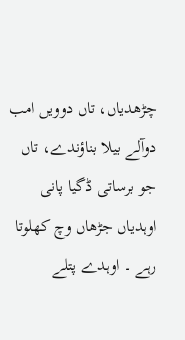چڑھدیاں، تاں دوویں امب دوآلے بیلا بناؤندے، تاں جو برساتی ڈگیا پانی اوہدیاں جڑھاں وچ کھلوتا رہے ۔ اوہدے پتلے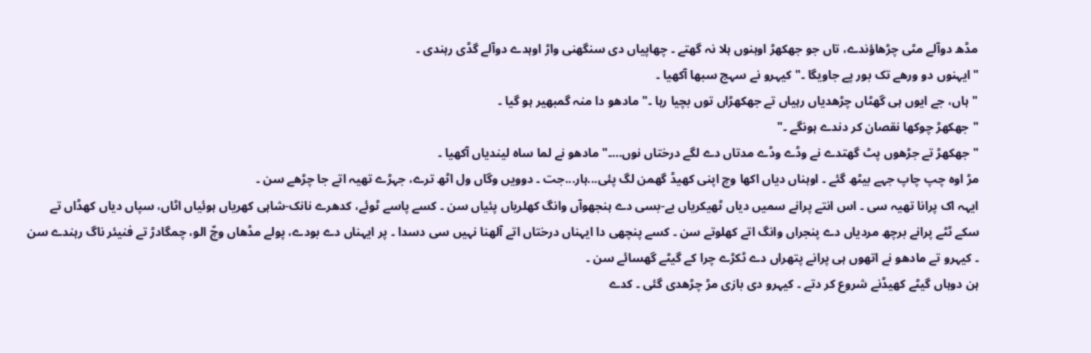مڈھ دوآلے مٹی چڑھاؤندے، تاں جو جھکھڑ اوہنوں ہلا نہ گھتے ۔ چھاپیاں دی سنگھنی واڑ اوہدے دوآلے گڈی رہندی ۔
"ایہنوں دو ورھے تک بور پے جاویگا ۔" کیہرو نے سہج سبھا آکھیا ۔
"ہاں، جے ایوں ہی گھٹاں چڑھدیاں رہیاں تے جھکھڑاں توں بچیا رہا ۔" مادھو دا منہ گمبھیر ہو گیا ۔
"جھکھڑ چوکھا نقصان کر دندے ہونگے ۔"
"جھکھڑ تے جڑھوں پٹ گھتدے نے وڈے وڈے مدتاں دے لگے درختاں نوں…۔" مادھو نے لما ساہ لیندیاں آکھیا ۔
مڑ اوہ چپ چاپ جہے بیٹھ گئے ۔ اوہناں دیاں اکھا وچ اپنی کھیڈ گھمن لگ پئی...ہار...جت ۔ دوویں وگاں ول اٹھ ترے، جہڑے تھیہ اتے جا چڑھے سن ۔
ایہہ اک پرانا تھیہ سی ۔ اس انتے پرانے سمیں دیاں ٹھیکریاں بے-بسی دے ہنجھوآں وانگ کھلریاں پئیاں سن ۔ کسے پاسے ٹوئے، کدھرے نانک-شاہی کھریاں ہوئیاں اٹاں، سپاں دیاں کھڈاں تے سکے ٹٹے پرانے برچھ مردیاں دے پنجراں وانگ اتے کھلوتے سن ۔ کسے پنچھی دا ایہناں درختاں اتے آلھنا نہیں سی دسدا ۔ پر ایہناں دے بودے، پولے مڈھاں وچّ الو، چمگادڑ تے فنیئر ناگ رہندے سن ۔ کیہرو تے مادھو نے اتھوں ہی پرانے پتھراں دے ٹکڑے چرا کے گیٹے گھسائے سن ۔
ہن دوہاں گیٹے کھیڈنے شروع کر دتے ۔ کیہرو دی بازی مڑ چڑھدی گئی ۔ کدے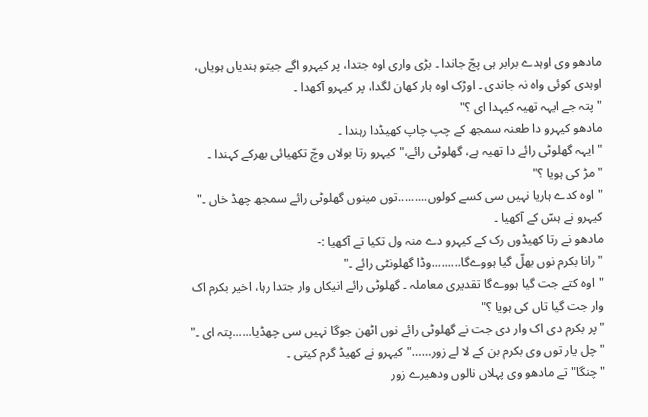مادھو وی اوہدے برابر ہی پجّ جاندا ۔ بڑی واری اوہ جتدا، پر کیہرو اگے جیتو ہندیاں ہویاں، اوہدی کوئی واہ نہ جاندی ۔ اوڑک اوہ ہار کھان لگدا، پر کیہرو آکھدا ۔
"پتہ جے ایہہ تھیہ کیہدا ای ؟"
مادھو کیہرو دا طعنہ سمجھ کے چپ چاپ کھیڈدا رہندا ۔
"ایہہ گھلوٹی رائے دا تھیہ ہے، گھلوٹی رائے،" کیہرو رتا بولاں وچّ تکھیائی بھرکے کہندا ۔
"مڑ کی ہویا ؟"
"اوہ کدے ہاریا نہیں سی کسے کولوں.........توں مینوں گھلوٹی رائے سمجھ چھڈ خاں ۔" کیہرو نے ہسّ کے آکھیا ۔
مادھو نے رتا کھیڈوں رک کے کیہرو دے منہ ول تکیا تے آکھیا :-
"رانا بکرم نوں بھلّ گیا ہووےگا.........وڈا گھلونٹی رائے ۔"
"اوہ کتے جت گیا ہووےگا تقدیری معاملہ ۔ گھلوٹی رائے انیکاں وار جتدا رہا، اخیر بکرم اک وار جت گیا تاں کی ہویا ؟"
"پر بکرم دی اک وار دی جت نے گھلوٹی رائے نوں اٹھن جوگا نہیں سی چھڈیا......پتہ ای ۔"
"چل یار توں وی بکرم بن کے لا لے زور……" کیہرو نے کھیڈ گرم کیتی ۔
"چنگا" تے مادھو وی پہلاں نالوں ودھیرے زور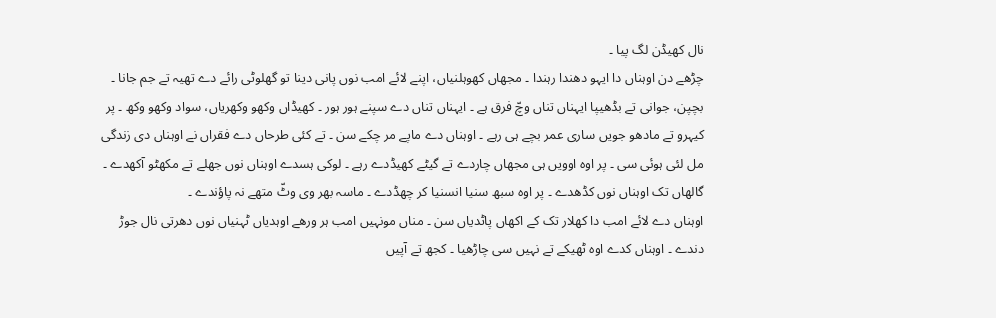نال کھیڈن لگ پیا ۔
چڑھے دن اوہناں دا ایہو دھندا رہندا ۔ مجھاں کھوہلنیاں، اپنے لائے امب نوں پانی دینا تو گھلوٹی رائے دے تھیہ تے جم جانا ۔
بچپن، جوانی تے بڈھیپا ایہناں تناں وچّ فرق ہے ۔ ایہناں تناں دے سپنے ہور ہور ۔ کھیڈاں وکھو وکھریاں، سواد وکھو وکھ ۔ پر کیہرو تے مادھو جویں ساری عمر بچے ہی رہے ۔ اوہناں دے ماپے مر چکے سن ۔ تے کئی طرحاں دے فقراں نے اوہناں دی زندگی مل لئی ہوئی سی ۔ پر اوہ اوویں ہی مجھاں چاردے تے گیٹے کھیڈدے رہے ۔ لوکی ہسدے اوہناں نوں جھلے تے مکھٹو آکھدے ۔ گالھاں تک اوہناں نوں کڈھدے ۔ پر اوہ سبھ سنیا انسنیا کر چھڈدے ۔ ماسہ بھر وی وٹّ متھے نہ پاؤندے ۔
اوہناں دے لائے امب دا کھلار تک کے اکھاں پاٹدیاں سن ۔ مناں مونہیں امب ہر ورھے اوہدیاں ٹہنیاں نوں دھرتی نال جوڑ دندے ۔ اوہناں کدے اوہ ٹھیکے تے نہیں سی چاڑھیا ۔ کجھ تے آپیں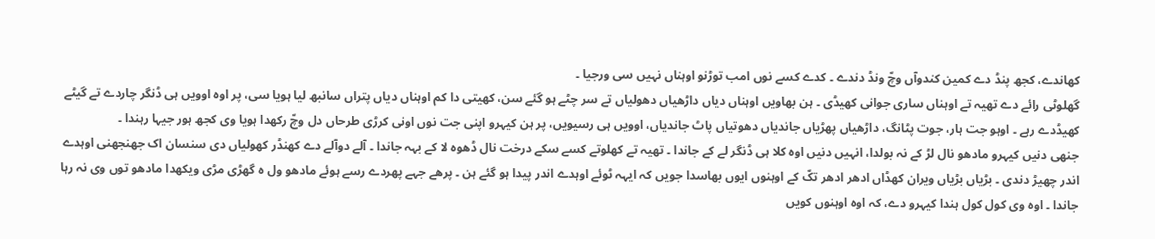کھاندے، کجھ پنڈ دے کمین کندوآں وچّ ونڈ دندے ۔ کدے کسے نوں امب توڑنو اوہناں نہیں سی ورجیا ۔
گھلوٹی رائے دے تھیہ تے اوہناں ساری جوانی کھیڈی ۔ ہن بھاویں اوہناں دیاں داڑھیاں دھولیاں تے سر چٹے ہو گئے سن، کھیتی دا کم اوہناں دیاں پتراں سانبھ لیا ہویا سی، پر اوہ اوویں ہی ڈنگر چاردے تے گیٹے کھیڈدے رہے ۔ اوہو جت ہار، جوت پٹانگ، داڑھیاں پھڑیاں جاندیاں دھوتیاں پاٹ جاندیاں، اوویں ہی رسیویں، پر ہن کیہرو اپنی جت نوں اونی کرڑی طرحاں دل وچّ رکھدا ہویا وی کجھ ہور جیہا رہندا ۔
جنھی دنیں کیہرو مادھو نال لڑ کے نہ بولدا، انہیں دنیں اوہ کلا ہی ڈنگر لے کے جاندا ۔ تھیہ تے کھلوتے کسے سکے درخت نال ڈھوہ لا کے بہہ جاندا ۔ آلے دوآلے دے کھنڈر کھولیاں دی سنسان اک جھنجھنی اوہدے اندر چھیڑ دندی ۔ بڑیاں بڑیاں ویران کھڈاں ادھر ادھر تکّ کے اوہنوں ایوں بھاسدا جویں کہ ایہہ ٹوئے اوہدے اندر پیدا ہو گئے ہن ۔ پرھے جہے پھردے رسے ہوئے مادھو ول ہ گھڑی مڑی ویکھدا مادھو توں وی نہ رہا جاندا ۔ اوہ وی کول کول ہندا کیہرو دے، کہ اوہ اوہنوں کویں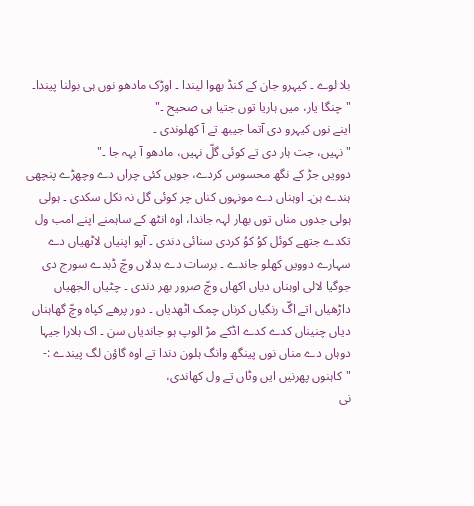بلا لوے ۔ کیہرو جان کے کنڈ بھوا لیندا ۔ اوڑک مادھو نوں ہی بولنا پیندا۔
"چنگا یار، میں ہاریا توں جتیا ہی صحیح ۔"
اینے نوں کیہرو دی آتما جیبھ تے آ کھلوندی ۔
"نہیں، جت ہار دی تے کوئی گلّ نہیں، مادھو آ بہہ جا ۔"
دوویں جڑ کے نگھ محسوس کردے، جویں کئی چراں دے وچھڑے پنچھی ہندے ہن۔ اوہناں دے مونہوں کناں چر کوئی گل نہ نکل سکدی ۔ ہولی ہولی جدوں مناں توں بھار لہہ جاندا، اوہ انٹھ کے ساہمنے اپنے امب ول تکدے جتھے کوئل کوُ کوُ کردی سنائی دندی ۔ آپو اپنیاں لاٹھیاں دے سہارے دوویں کھلو جاندے ۔ برسات دے بدلاں وچّ ڈبدے سورج دی جوگیا لالی اوہناں دیاں اکھاں وچّ صرور بھر دندی ۔ چٹیاں الجھیاں داڑھیاں اتے اگّ رنگیاں کرناں چمک اٹھدیاں ۔ دور پرھے کپاہ وچّ گھاہناں دیاں چنیناں کدے کدے اڈکے مڑ الوپ ہو جاندیاں سن ۔ اک ہلارا جیہا دوہاں دے مناں نوں پینگھ وانگ ہلون دندا تے اوہ گاؤن لگ پیندے :-
"کاہنوں پھرنیں ایں وٹاں تے ول کھاندی،
نی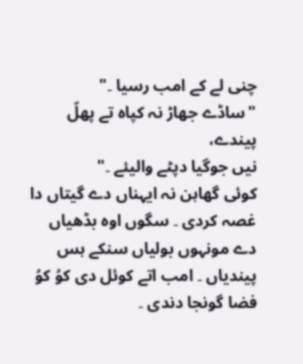چنی لے کے امب رسیا ۔"
"ساڈے جھاڑ نہ کپاہ تے پھلّ پیندے،
نیں جوگیا دپٹے والیئے ۔"
کوئی گھاہن نہ ایہناں دے گیتاں دا غصہ کردی ۔ سگوں اوہ بڈھیاں دے مونہوں بولیاں سنکے ہس پیندیاں ۔ امب اتے کوئل دی کوُ کوُ فضا گونجا دندی ۔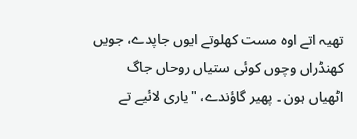تھیہ اتے اوہ مست کھلوتے ایوں جاپدے، جویں کھنڈراں وچوں کوئی ستیاں روحاں جاگ اٹھیاں ہون ۔ پھیر گاؤندے، "یاری لائیے تے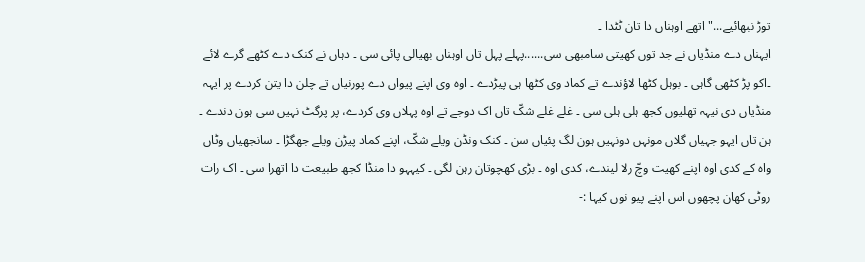توڑ نبھائیے..." اتھے اوہناں دا تان ٹٹدا ۔
ایہناں دے منڈیاں نے جد توں کھیتی سامبھی سی......پہلے پہل تاں اوہناں بھیالی پائی سی ۔ دہاں نے کنک دے کٹھے گرے لائے ۔اکو پڑ کٹھی گاہی ۔ بوہل کٹھا لاؤندے تے کماد وی کٹھا ہی پیڑدے ۔ اوہ وی اپنے پیواں دے پورنیاں تے چلن دا یتن کردے پر ایہہ منڈیاں دی نیہہ تھلیوں کجھ ہلی ہلی سی ۔ غلے غلے شکّ تاں اک دوجے تے اوہ پہلاں وی کردے، پر پرگٹ نہیں سی ہون دندے ۔ ہن تاں ایہو جہیاں گلاں مونہں دونہیں ہون لگ پئیاں سن ۔ کنک ونڈن ویلے شکّ، اپنے کماد پیڑن ویلے جھگڑا ۔ سانجھیاں وٹاں واہ کے کدی اوہ اپنے کھیت وچّ رلا لیندے، کدی اوہ ۔ بڑی کھچوتان رہن لگی ۔ کیہہو دا منڈا کجھ طبیعت دا اتھرا سی ۔ اک رات روٹی کھان پچھوں اس اپنے پیو نوں کیہا :-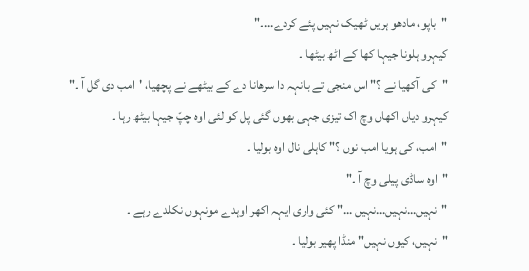"باپو، مادھو ہریں ٹھیک نہیں پئے کردے...۔"
کیہرو ہلونا جیہا کھا کے اٹھ بیٹھا ۔
"کی آکھیا نے ؟" اس منجی تے بانہہ دا سرھانا دے کے بیٹھے نے پچھیا، 'امب دی گل آ ۔"
کیہرو دیاں اکھاں وچ اک تیزی جہی بھوں گئی پل کو لئی اوہ چپّ جیہا بیٹھ رہا ۔
"امب، کی ہویا امب نوں ؟" کاہلی نال اوہ بولیا ۔
"اوہ ساڈی پیلی وچ آ ۔"
"نہیں…نہیں…نہیں …" کئی واری ایہہ اکھر اوہدے مونہوں نکلدے رہے ۔
"نہیں، کیوں نہیں" منڈا پھیر بولیا ۔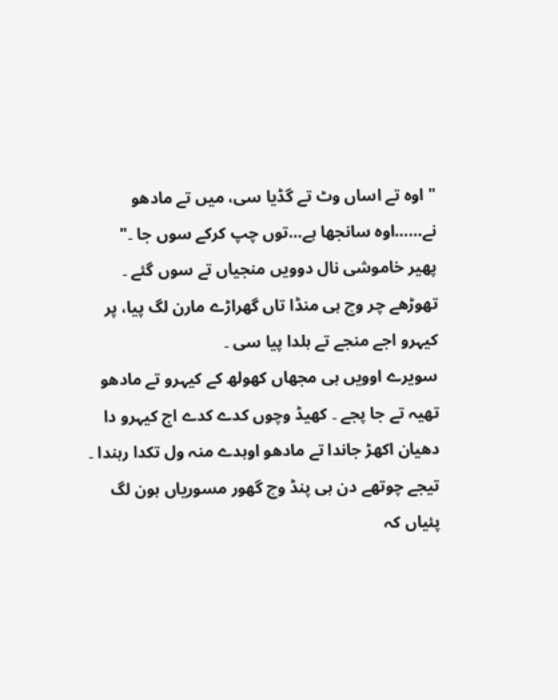"اوہ تے اساں وٹ تے گڈیا سی، میں تے مادھو نے……اوہ سانجھا ہے…توں چپ کرکے سوں جا ۔"
پھیر خاموشی نال دوویں منجیاں تے سوں گئے ۔ تھوڑھے چر وچ ہی منڈا تاں گھراڑے مارن لگ پیا، پر کیہرو اجے منجے تے ہلدا پیا سی ۔
سویرے اوویں ہی مجھاں کھولھ کے کیہرو تے مادھو تھیہ تے جا پجے ۔ کھیڈ وچوں کدے کدے اج کیہرو دا دھیان اکھڑ جاندا تے مادھو اوہدے منہ ول تکدا رہندا ۔
تیجے چوتھے دن ہی پنڈ وچ گھور مسوریاں ہون لگ پئیاں کہ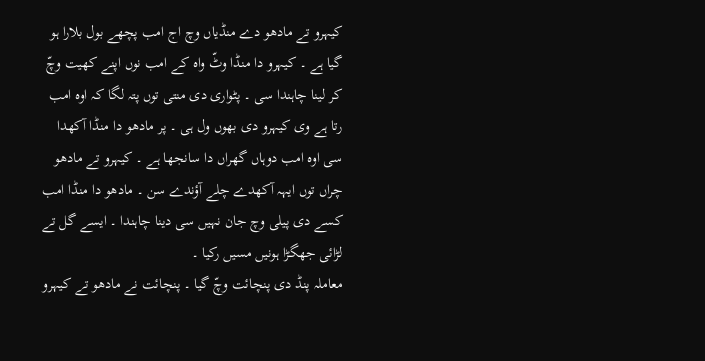کیہرو تے مادھو دے منڈیاں وچ اج امب پچھے بول بلارا ہو گیا ہے ۔ کیہرو دا منڈا وٹّ واہ کے امب نوں اپنے کھیت وچّ کر لینا چاہندا سی ۔ پٹواری دی منتی توں پتہ لگا کہ اوہ امب رتا ہے وی کیہرو دی بھوں ول ہی ۔ پر مادھو دا منڈا آکھدا سی اوہ امب دوہاں گھراں دا سانجھا ہے ۔ کیہرو تے مادھو چراں توں ایہہ آکھدے چلے آؤندے سن ۔ مادھو دا منڈا امب کسے دی پیلی وچ جان نہیں سی دینا چاہندا ۔ ایسے گل تے لڑائی جھگڑا ہونیں مسیں رکیا ۔
معاملہ پنڈ دی پنچائت وچّ گیا ۔ پنچائت نے مادھو تے کیہرو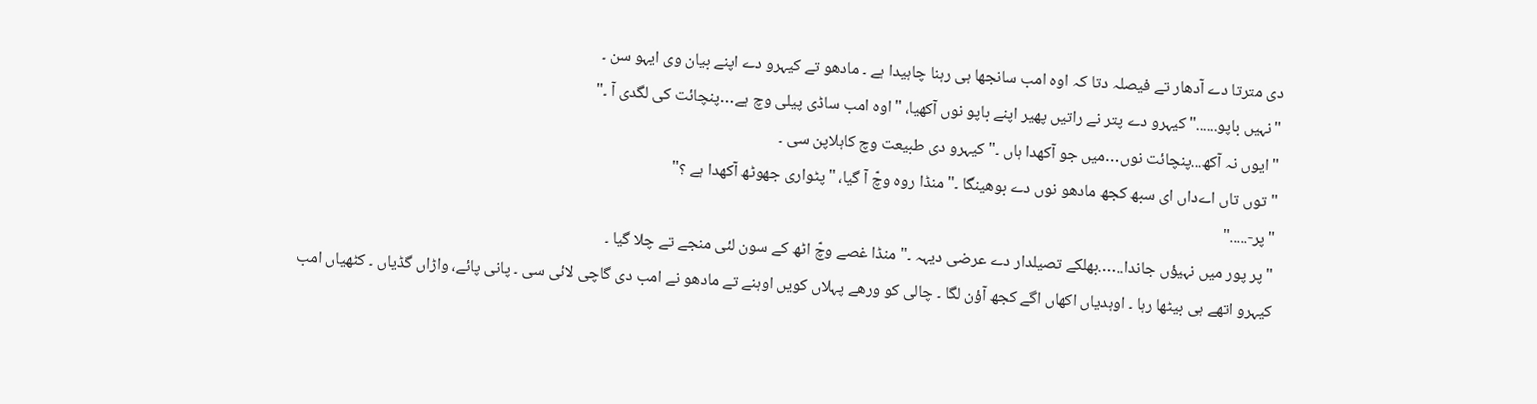دی مترتا دے آدھار تے فیصلہ دتا کہ اوہ امب سانجھا ہی رہنا چاہیدا ہے ۔ مادھو تے کیہرو دے اپنے بیان وی ایہو سن ۔
"نہیں باپو......" کیہرو دے پتر نے راتیں پھیر اپنے باپو نوں آکھیا، "اوہ امب ساڈی پیلی وچ ہے…پنچائت کی لگدی آ ۔"
"ایوں نہ آکھ...پنچائت نوں…میں جو آکھدا ہاں ۔" کیہرو دی طبیعت وچ کاہلاپن سی ۔
"توں تاں اےداں ای سبھ کجھ مادھو نوں دے بوھینگا ۔" منڈا روہ وچّ آ گیا، "پٹواری جھوٹھ آکھدا ہے ؟"
"پر-....."
"پر پور میں نہیؤں جاندا..….بھلکے تصیلدار دے عرضی دیہہ ۔" منڈا غصے وچّ اٹھ کے سون لئی منجے تے چلا گیا ۔
کیہرو اتھے ہی بیٹھا رہا ۔ اوہدیاں اکھاں اگے کجھ آؤن لگا ۔ چالی کو ورھے پہلاں کویں اوہنے تے مادھو نے امب دی گاچی لائی سی ۔ پانی پائے، واڑاں گڈیاں ۔ کٹھیاں امب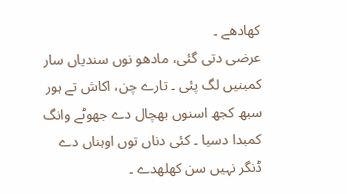کھادھے ۔
عرضی دتی گئی، مادھو نوں سندیاں سار کمبنیں لگ پئی ۔ تارے چن، اکاش تے ہور سبھ کجھ اسنوں بھچال دے جھوٹے وانگ کمبدا دسیا ۔ کئی دناں توں اوہناں دے ڈنگر نہیں سن کھلھدے ۔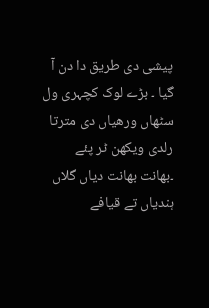پیشی دی طریق دا دن آ گیا ۔ بڑے لوک کچہری ول سٹھاں ورھیاں دی مترتا رلدی ویکھن ٹر پئے ۔بھانت بھانت دیاں گلاں ہندیاں تے قیافے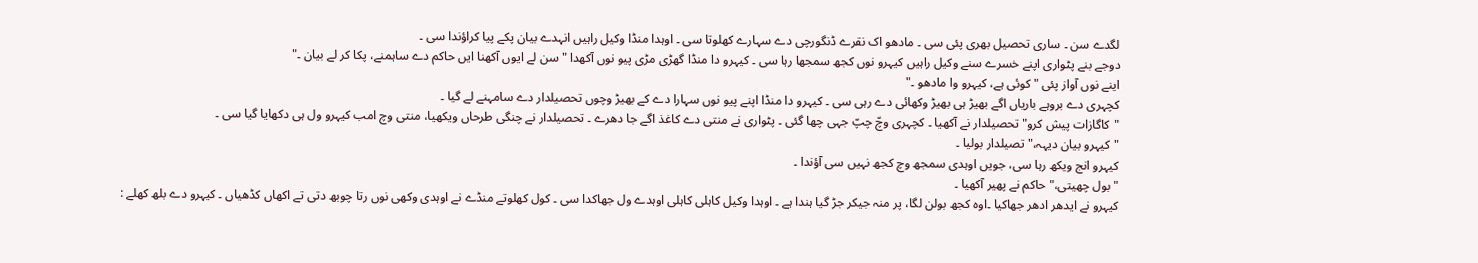لگدے سن ۔ ساری تحصیل بھری پئی سی ۔ مادھو اک نقرے ڈنگورچی دے سہارے کھلوتا سی ۔ اوہدا منڈا وکیل راہیں انہدے بیان پکے پیا کراؤندا سی ۔
دوجے بنے پٹواری اپنے خسرے سنے وکیل راہیں کیہرو نوں کجھ سمجھا رہا سی ۔ کیہرو دا منڈا گھڑی مڑی پیو نوں آکھدا "سن لے ایوں آکھنا ایں حاکم دے ساہمنے، پکا کر لے بیان ۔"
اینے نوں آواز پئی "کوئی ہے، کیہرو وا مادھو ۔"
کچہری دے بروہے باریاں اگے بھیڑ ہی بھیڑ وکھائی دے رہی سی ۔ کیہرو دا منڈا اپنے پیو نوں سہارا دے کے بھیڑ وچوں تحصیلدار دے سامہنے لے گیا ۔
"کاگازات پیش کرو" تحصیلدار نے آکھیا ۔ کچہری وچّ چپّ جہی چھا گئی ۔ پٹواری نے منتی دے کاغذ اگے جا دھرے ۔ تحصیلدار نے چنگی طرحاں ویکھیا، منتی وچ امب کیہرو ول ہی دکھایا گیا سی ۔
"کیہرو بیان دیہہ،" تصیلدار بولیا ۔
کیہرو انج ویکھ رہا سی، جویں اوہدی سمجھ وچ کجھ نہیں سی آؤندا ۔
"بول چھیتی،" حاکم نے پھیر آکھیا ۔
کیہرو نے ایدھر ادھر جھاکیا ۔اوہ کجھ بولن لگا، پر منہ جیکر جڑ گیا ہندا ہے ۔ اوہدا وکیل کاہلی کاہلی اوہدے ول جھاکدا سی ۔ کول کھلوتے منڈے نے اوہدی وکھی نوں رتا چوبھ دتی تے اکھاں کڈھیاں ۔ کیہرو دے بلھ کھلے :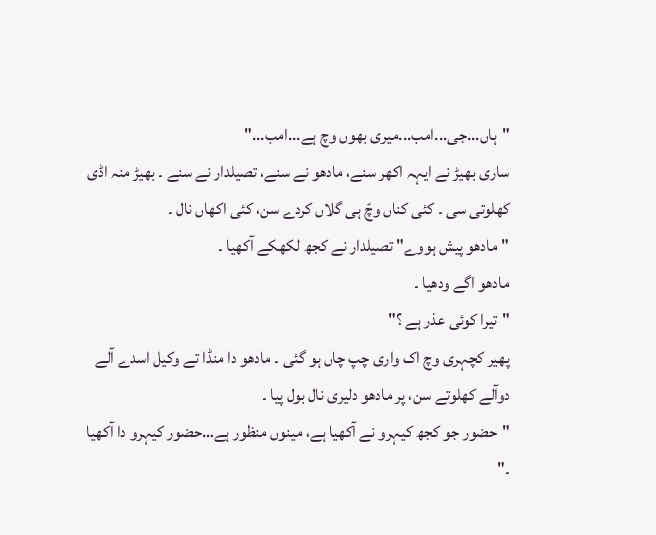"ہاں...جی...امب...میری بھوں وچ ہے...امب..."
ساری بھیڑ نے ایہہ اکھر سنے، مادھو نے سنے، تصیلدار نے سنے ۔ بھیڑ منہ اڈی کھلوتی سی ۔ کئی کناں وچّ ہی گلاں کردے سن، کئی اکھاں نال ۔
"مادھو پیش ہووے" تصیلدار نے کجھ لکھکے آکھیا ۔
مادھو اگے ودھیا ۔
"تیرا کوئی عذر ہے ؟"
پھیر کچہری وچ اک واری چپ چاں ہو گئی ۔ مادھو دا منڈا تے وکیل اسدے آلے دوآلے کھلوتے سن، پر مادھو دلیری نال بول پیا ۔
"حضور جو کجھ کیہرو نے آکھیا ہے، مینوں منظور ہے…حضور کیہرو دا آکھیا ۔"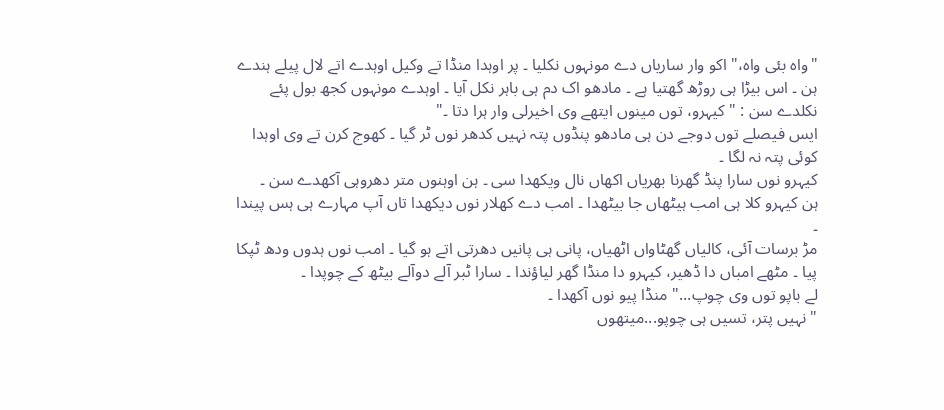"واہ بئی واہ،" اکو وار ساریاں دے مونہوں نکلیا ۔ پر اوہدا منڈا تے وکیل اوہدے اتے لال پیلے ہندے ہن ۔ اس بیڑا ہی روڑھ گھتیا ہے ۔ مادھو اک دم ہی باہر نکل آیا ۔ اوہدے مونہوں کجھ بول پئے نکلدے سن : "کیہرو، توں مینوں ایتھے وی اخیرلی وار ہرا دتا ۔"
ایس فیصلے توں دوجے دن ہی مادھو پنڈوں پتہ نہیں کدھر نوں ٹر گیا ۔ کھوج کرن تے وی اوہدا کوئی پتہ نہ لگا ۔
کیہرو نوں سارا پنڈ گھرنا بھریاں اکھاں نال ویکھدا سی ۔ ہن اوہنوں متر دھروہی آکھدے سن ۔
ہن کیہرو کلا ہی امب ہیٹھاں جا بیٹھدا ۔ امب دے کھلار نوں دیکھدا تاں آپ مہارے ہی ہس پیندا ۔
مڑ برسات آئی، کالیاں گھٹاواں اٹھیاں، پانی ہی پانیں دھرتی اتے ہو گیا ۔ امب نوں ہدوں ودھ ٹپکا پیا ۔ مٹھے امباں دا ڈھیر، کیہرو دا منڈا گھر لیاؤندا ۔ سارا ٹبر آلے دوآلے بیٹھ کے چوپدا ۔
لے باپو توں وی چوپ..." منڈا پیو نوں آکھدا ۔
"نہیں پتر، تسیں ہی چوپو...میتھوں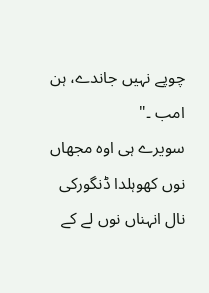چوپے نہیں جاندے، ہن امب ۔"
سویرے ہی اوہ مجھاں نوں کھوہلدا ڈنگورکی نال انہناں نوں لے کے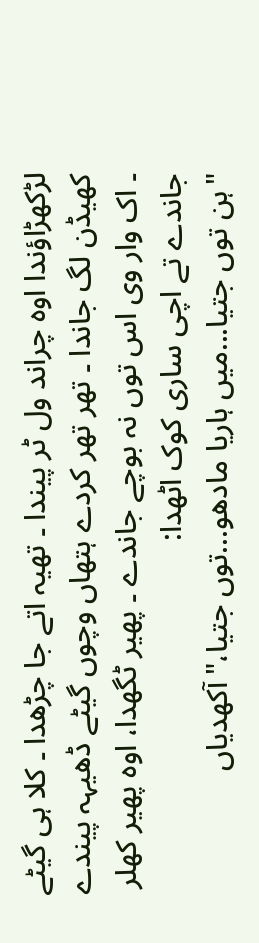لڑکھڑاؤندا اوہ چراند ول ٹر پیندا ۔ تھیہ اتے جا چڑھدا ۔ کلا ہی گیٹے کھیڈن لگ جاندا ۔ تھر تھر کردے ہتھاں وچوں گیٹے ڈھیہہ پیندے ۔ اک وار وی اس توں نہ بوچے جاندے ۔ پھیر ٹگھدا، اوہ پھیر کھلر جاندے تے اچی ساری کوک اٹھدا:
"ہن توں جتیا...میں ہاریا مادھو...توں جتیا،" آکھدیاں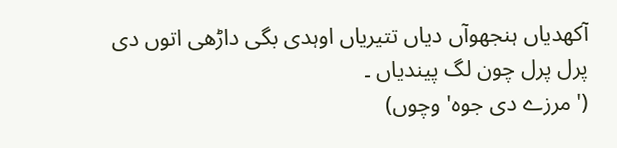آکھدیاں ہنجھوآں دیاں تتیریاں اوہدی بگی داڑھی اتوں دی پرل پرل چون لگ پیندیاں ۔
('مرزے دی جوہ' وچوں)